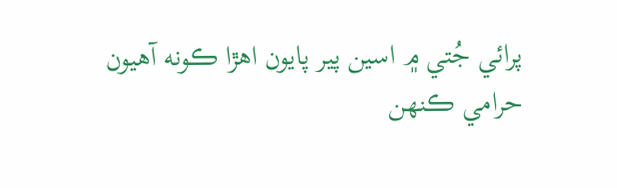پرائي جُتي ۾ اسين پير پايون اھڙا ڪونه آھيون
حرامي ڪنھن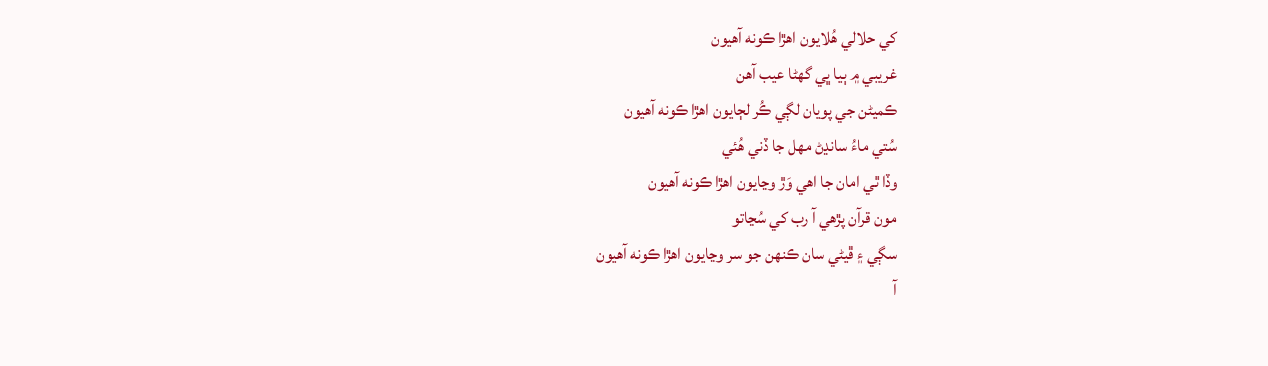کي حلالي ھُلايون اھڙا ڪونه آھيون
غريبي ۾ ٻيا ڀي گھڻا عيب آھن
ڪميڻن جي پويان لڳي ڪُر لڄايون اھڙا ڪونه آھيون
سُتي ماءُ سانڍڻ مھل جا ڏني ھُئي
وڏا ٿي امان جا اھي وَڙ وڃايون اھڙا ڪونه آھيون
مون قرآن پڙھي آ رب کي سُڃاتو
سڳي ۽ ڦيڻي سان ڪنھن جو سر وڃايون اھڙا ڪونه آھيون
آ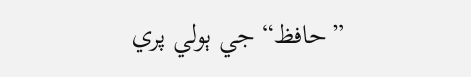”حافظ“ جي ٻولي پري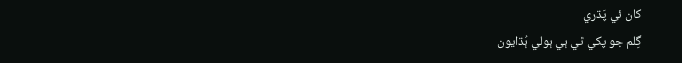کان ئي پَڌري
گِلم جو پکي ٿي ٻي ٻولي ٻُڌايون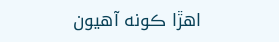اھڙا ڪونه آھيون